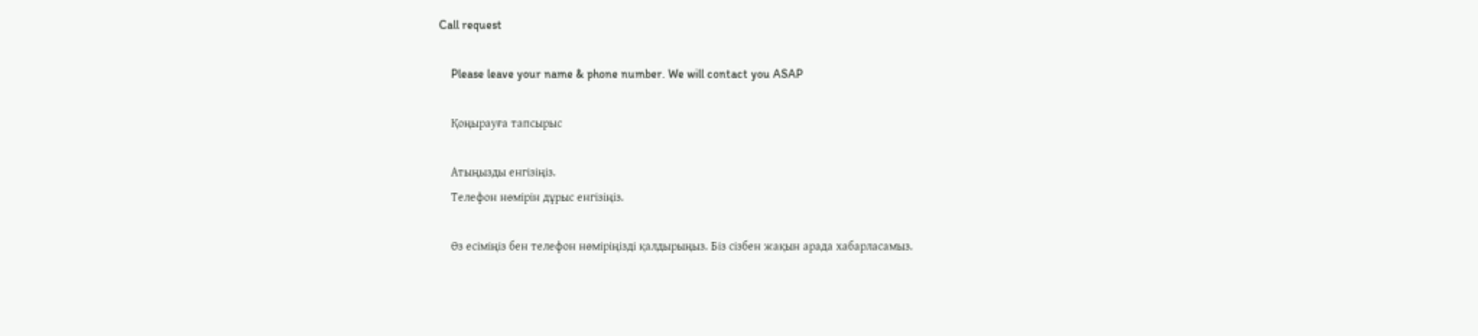Call request

    Please leave your name & phone number. We will contact you ASAP

    Қоңырауға тапсырыс

    Атыңызды енгізіңіз.
    Телефон нөмірін дұрыс енгізіңіз.

    Өз есіміңіз бен телефон нөміріңізді қалдырыңыз. Біз сізбен жақын арада хабарласамыз.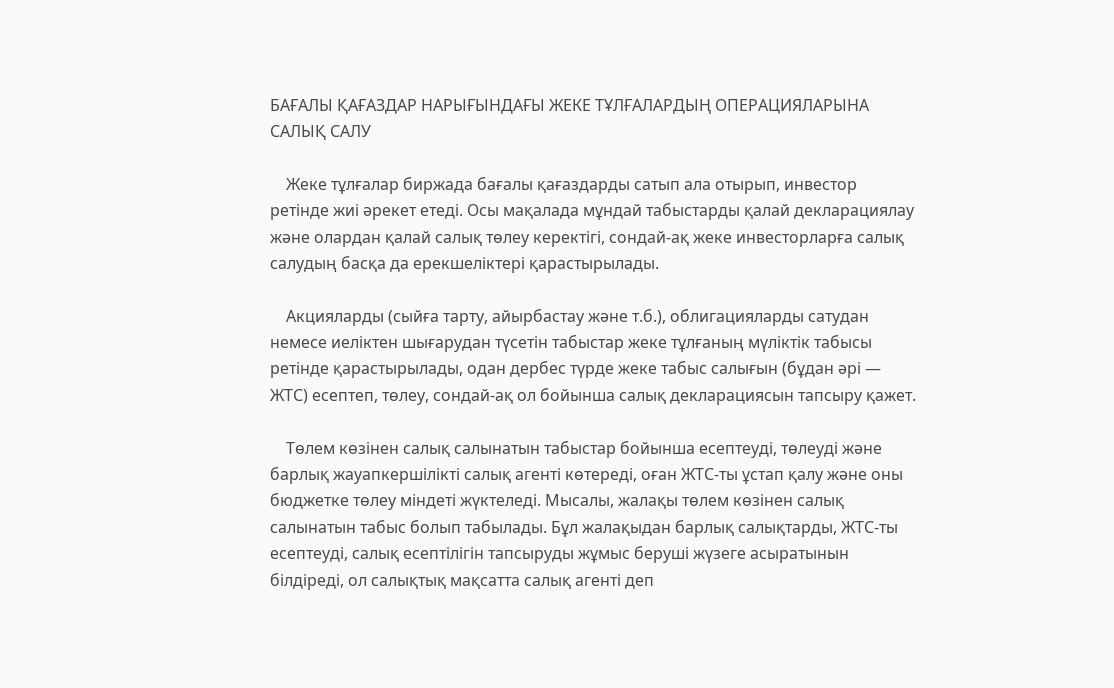БАҒАЛЫ ҚАҒАЗДАР НАРЫҒЫНДАҒЫ ЖЕКЕ ТҰЛҒАЛАРДЫҢ ОПЕРАЦИЯЛАРЫНА САЛЫҚ САЛУ

    Жеке тұлғалар биржада бағалы қағаздарды сатып ала отырып, инвестор ретінде жиі әрекет етеді. Осы мақалада мұндай табыстарды қалай декларациялау және олардан қалай салық төлеу керектігі, сондай-ақ жеке инвесторларға салық салудың басқа да ерекшеліктері қарастырылады.

    Акцияларды (сыйға тарту, айырбастау және т.б.), облигацияларды сатудан немесе иеліктен шығарудан түсетін табыстар жеке тұлғаның мүліктік табысы ретінде қарастырылады, одан дербес түрде жеке табыс салығын (бұдан әрі — ЖТС) есептеп, төлеу, сондай-ақ ол бойынша салық декларациясын тапсыру қажет.

    Төлем көзінен салық салынатын табыстар бойынша есептеуді, төлеуді және барлық жауапкершілікті салық агенті көтереді, оған ЖТС-ты ұстап қалу және оны бюджетке төлеу міндеті жүктеледі. Мысалы, жалақы төлем көзінен салық салынатын табыс болып табылады. Бұл жалақыдан барлық салықтарды, ЖТС-ты есептеуді, салық есептілігін тапсыруды жұмыс беруші жүзеге асыратынын білдіреді, ол салықтық мақсатта салық агенті деп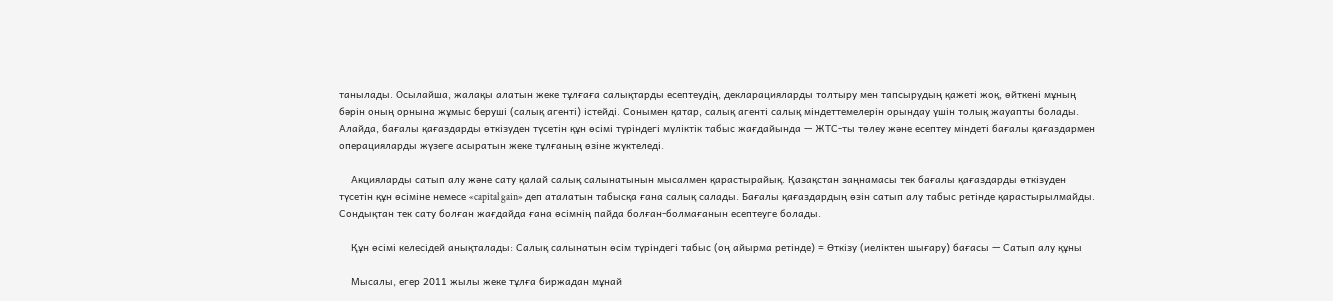танылады. Осылайша, жалақы алатын жеке тұлғаға салықтарды есептеудің, декларацияларды толтыру мен тапсырудың қажеті жоқ, өйткені мұның бәрін оның орнына жұмыс беруші (салық агенті) істейді. Сонымен қатар, салық агенті салық міндеттемелерін орындау үшін толық жауапты болады. Алайда, бағалы қағаздарды өткізуден түсетін құн өсімі түріндегі мүліктік табыс жағдайында — ЖТС-ты төлеу және есептеу міндеті бағалы қағаздармен операцияларды жүзеге асыратын жеке тұлғаның өзіне жүктеледі.

    Акцияларды сатып алу және сату қалай салық салынатынын мысалмен қарастырайық. Қазақстан заңнамасы тек бағалы қағаздарды өткізуден түсетін құн өсіміне немесе «capital gain» деп аталатын табысқа ғана салық салады. Бағалы қағаздардың өзін сатып алу табыс ретінде қарастырылмайды. Сондықтан тек сату болған жағдайда ғана өсімнің пайда болған-болмағанын есептеуге болады.

    Құн өсімі келесідей анықталады: Салық салынатын өсім түріндегі табыс (оң айырма ретінде) = Өткізу (иеліктен шығару) бағасы — Сатып алу құны

    Мысалы, егер 2011 жылы жеке тұлға биржадан мұнай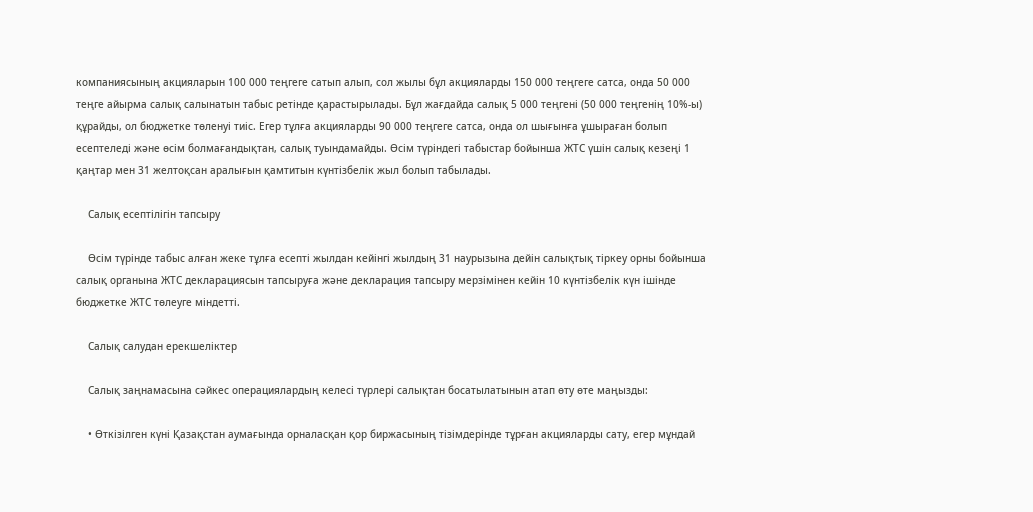компаниясының акцияларын 100 000 теңгеге сатып алып, сол жылы бұл акцияларды 150 000 теңгеге сатса, онда 50 000 теңге айырма салық салынатын табыс ретінде қарастырылады. Бұл жағдайда салық 5 000 теңгені (50 000 теңгенің 10%-ы) құрайды, ол бюджетке төленуі тиіс. Егер тұлға акцияларды 90 000 теңгеге сатса, онда ол шығынға ұшыраған болып есептеледі және өсім болмағандықтан, салық туындамайды. Өсім түріндегі табыстар бойынша ЖТС үшін салық кезеңі 1 қаңтар мен 31 желтоқсан аралығын қамтитын күнтізбелік жыл болып табылады.

    Салық есептілігін тапсыру

    Өсім түрінде табыс алған жеке тұлға есепті жылдан кейінгі жылдың 31 наурызына дейін салықтық тіркеу орны бойынша салық органына ЖТС декларациясын тапсыруға және декларация тапсыру мерзімінен кейін 10 күнтізбелік күн ішінде бюджетке ЖТС төлеуге міндетті.

    Салық салудан ерекшеліктер

    Салық заңнамасына сәйкес операциялардың келесі түрлері салықтан босатылатынын атап өту өте маңызды:

    • Өткізілген күні Қазақстан аумағында орналасқан қор биржасының тізімдерінде тұрған акцияларды сату, егер мұндай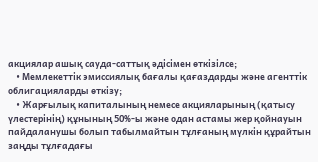акциялар ашық сауда-саттық әдісімен өткізілсе;
    • Мемлекеттік эмиссиялық бағалы қағаздарды және агенттік облигацияларды өткізу;
    • Жарғылық капиталының немесе акцияларының (қатысу үлестерінің) құнының 50%-ы және одан астамы жер қойнауын пайдаланушы болып табылмайтын тұлғаның мүлкін құрайтын заңды тұлғадағы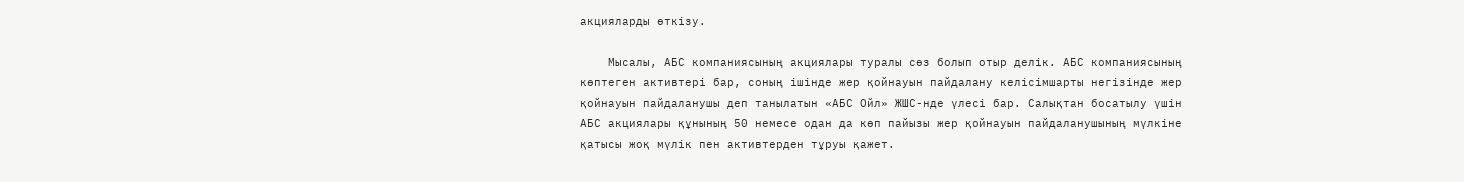акцияларды өткізу.

    Мысалы, АБС компаниясының акциялары туралы сөз болып отыр делік. АБС компаниясының көптеген активтері бар, соның ішінде жер қойнауын пайдалану келісімшарты негізінде жер қойнауын пайдаланушы деп танылатын «АБС Ойл» ЖШС-нде үлесі бар. Салықтан босатылу үшін АБС акциялары құнының 50 немесе одан да көп пайызы жер қойнауын пайдаланушының мүлкіне қатысы жоқ мүлік пен активтерден тұруы қажет.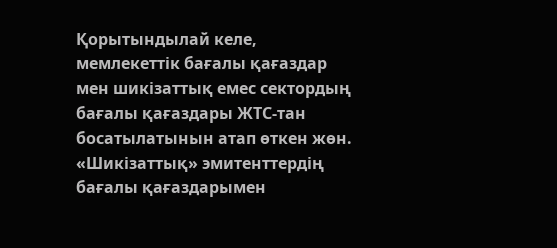Қорытындылай келе, мемлекеттік бағалы қағаздар мен шикізаттық емес сектордың бағалы қағаздары ЖТС-тан босатылатынын атап өткен жөн. «Шикізаттық» эмитенттердің бағалы қағаздарымен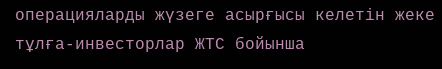операцияларды жүзеге асырғысы келетін жеке тұлға-инвесторлар ЖТС бойынша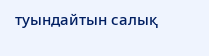туындайтын салық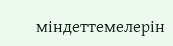міндеттемелерін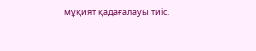мұқият қадағалауы тиіс.